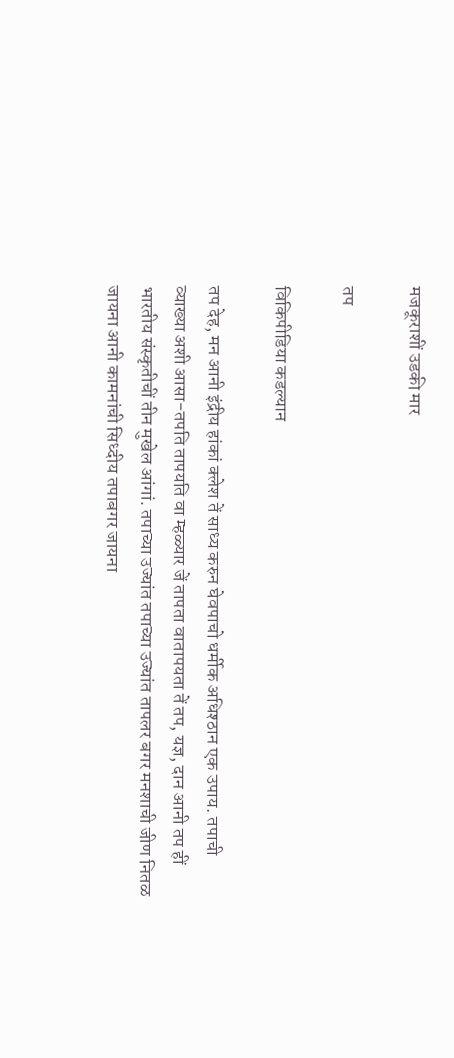मजकूराशीं उडकी मार

तप

विकिपीडिया कडल्यान

तप देह, मन आनी इंद्रीय हांकां क्लेश तें साध्य करुन घेवपाचो धर्मीक अधिश्ठान एक उपाय. तपाची व्याख्या अशी आसा-तपति तापयति वा म्हळ्यार जें तापता वातापयता तें तप, यज्ञ, दान आनी तप हीं भारतीय संस्कृतीचीं तीन मुखेल आंगां. तपाच्या उज्यांत तपाच्या उज्यांत तापलर बगर मनशाची जीण नितळ जायना आनी कामनांची सिध्दीय तपाबगर जायना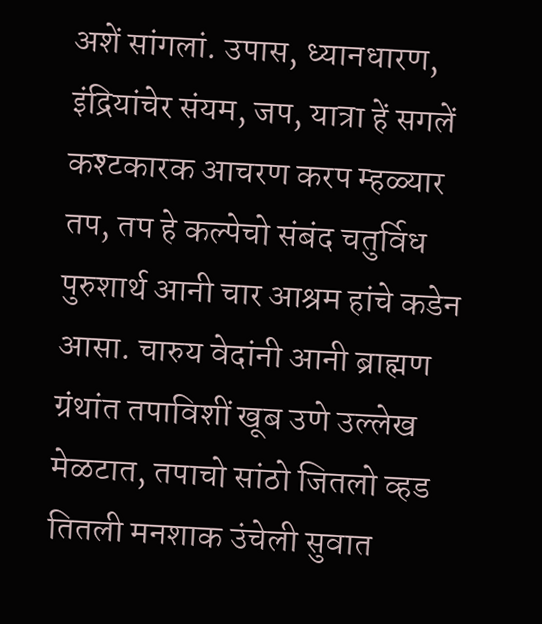अशें सांगलां. उपास, ध्यानधारण, इंद्रियांचेर संयम, जप, यात्रा हें सगलें कश्टकारक आचरण करप म्हळ्यार तप, तप हे कल्पेचो संबंद चतुर्विध पुरुशार्थ आनी चार आश्रम हांचे कडेन आसा. चारुय वेदांनी आनी ब्राह्मण ग्रंथांत तपाविशीं खूब उणे उल्लेख मेळटात, तपाचो सांठो जितलो व्हड तितली मनशाक उंचेली सुवात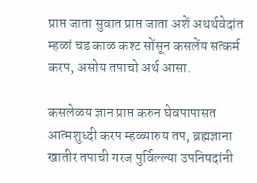प्राप्त जाता सुवात प्राप्त जाता अशें अथर्थवेदांत म्हळां चड काळ कश्ट सोंसून कसलेंय सत्कर्म करप, असोय तपाचो अर्थ आसा.

कसलेळय ज्ञान प्राप्त करुन घेवपापासत आत्मशुध्दी करप म्हळ्यारुय तप, ब्रह्मज्ञाना खातीर तपाची गरज पुर्विल्ल्या उपनिषदांनी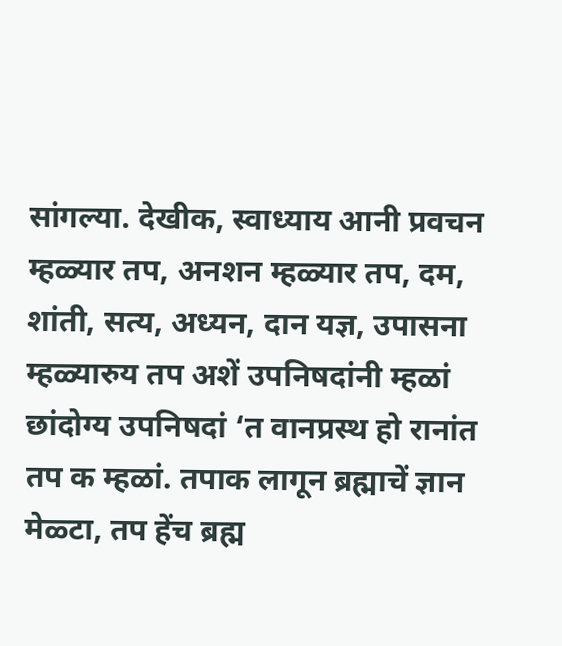सांगल्या. देखीक, स्वाध्याय आनी प्रवचन म्हळ्यार तप, अनशन म्हळ्यार तप, दम, शांती, सत्य, अध्यन, दान यज्ञ, उपासना म्हळ्यारुय तप अशें उपनिषदांनी म्हळां छांदोग्य उपनिषदां ‘त वानप्रस्थ हो रानांत तप क म्हळां. तपाक लागून ब्रह्माचें ज्ञान मेळ्टा, तप हेंच ब्रह्म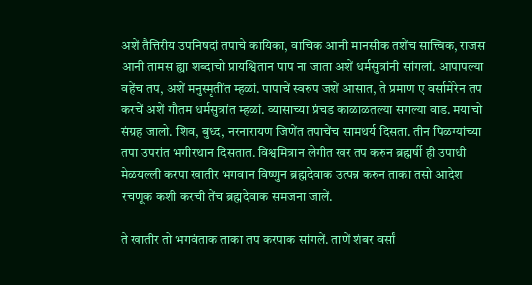अशें तैत्तिरीय उपनिषदां तपाचे कायिका, वाचिक आनी मानसीक तशेंच सात्त्विक, राजस आनी तामस ह्या शब्दाचो प्रायश्वितान पाप ना जाता अशें धर्मसुत्रांनी सांगलां. आपापल्या वहेंच तप, अशें मनुस्मृतींत म्हळां. पापाचें स्वरुप जशें आसात, ते प्रमाण ए वर्सामेरेन तप करचें अशें गौतम धर्मसुत्रांत म्हळां. व्यासाच्या प्रंचड काळाळतल्या सगल्या वाड. मयाचो संग्रह जालो. शिव, बुध्द, नरनारायण जिणेंत तपाचेंच सामथर्य दिसता. तीन पिळग्यांच्या तपा उपरांत भगीरथान दिसतात. विश्वमित्रान लेगीत खर तप करुन ब्रह्मर्षी ही उपाधी मेळयल्ली करपा खातीर भगवान विष्णुन ब्रह्मदेवाक उत्पन्न करुन ताका तसो आदेश रचणूक कशी करची तेंच ब्रह्मदेवाक समजना जालें.

ते खातीर तो भगवंताक ताका तप करपाक सांगलें. ताणें शंबर वर्सां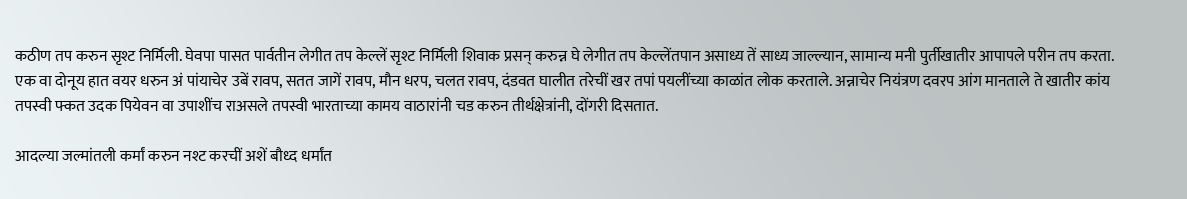कठीण तप करुन सृश्ट निर्मिली. घेवपा पासत पार्वतीन लेगीत तप केल्लें सृश्ट निर्मिली शिवाक प्रसन् करुन्न घे लेगीत तप केल्लेंतपान असाध्य तें साध्य जाल्ल्यान, सामान्य मनी पुर्तीखातीर आपापले परीन तप करता. एक वा दोनूय हात वयर धरुन अं पांयाचेर उबें रावप, सतत जागें रावप, मौन धरप, चलत रावप, दंडवत घालीत तरेचीं खर तपां पयलींच्या काळांत लोक करताले. अन्नाचेर नियंत्रण दवरप आंग मानताले ते खातीर कांय तपस्वी फ्कत उदक पियेवन वा उपाशींच राअसले तपस्वी भारताच्या कामय वाठारांनी चड करुन तीर्थक्षेत्रांनी, दोंगरी दिसतात.

आदल्या जल्मांतली कर्मां करुन नश्ट करचीं अशें बौध्द धर्मांत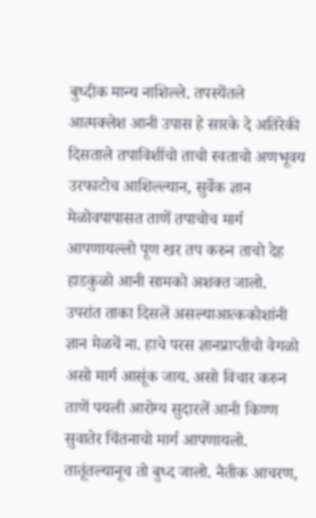बुध्दीक मान्य नाशिल्ले. तपस्येंतले आत्मक्लेश आनी उपास हे सारके दे अतिरेकी दिसताले तपाविशींचो ताचो स्वताचो अणभूवय उरफाटोच आशिल्ल्यान, सुर्वेक ज्ञान मेळोवपापासत ताणें तपाचोच मार्ग आपणायल्लो पूण खर तप करुन ताचो देह हाडकुळो आनी सामको अशक्त जालो. उपरांत ताका दिसलें असल्याआत्ककोशांनी ज्ञान मेळचें ना. हाचे परस ज्ञानप्राप्तीचो वेगळो असो मार्ग आसूंक जाय. असो विचार करुन ताणें पयली आरोग्य सुदारलें आनी किण्ण सुवातेर चिंतनाचो मार्ग आपणायलो. तातूंतल्यानूच तो बुध्द जालो. नैतीक आचरण,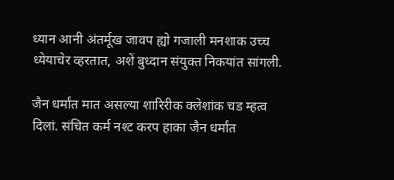ध्यान आनी अंतर्मूख जावप ह्यो गजाली मनशाक उच्च ध्येयाचेर व्हरतात, अशें बुध्दान संयुक्त निकयांत सांगली.

जैन धर्मांत मात असल्या शारिरीक क्लेशांक चड म्हत्व दिलां. संचित कर्म नश्ट करप हाका जैन धर्मांत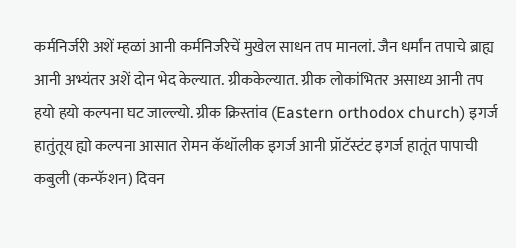कर्मनिर्जरी अशें म्हळां आनी कर्मनिर्जरेचें मुखेल साधन तप मानलां. जैन धर्मांन तपाचे ब्राह्य आनी अभ्यंतर अशें दोन भेद केल्यात. ग्रीककेल्यात. ग्रीक लोकांभितर असाध्य आनी तप हयो हयो कल्पना घट जाल्ल्यो. ग्रीक क्रिस्तांव (Eastern orthodox church) इगर्ज हातुंतूय ह्यो कल्पना आसात रोमन कॅथॉलीक इगर्ज आनी प्रॉटॅस्टंट इगर्ज हातूंत पापाची कबुली (कन्फॅशन) दिवन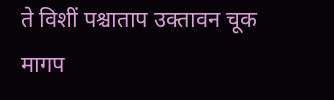ते विशीं पश्चाताप उक्तावन चूक मागप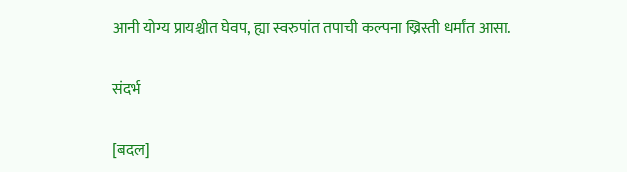आनी योग्य प्रायश्चीत घेवप, ह्या स्वरुपांत तपाची कल्पना ख्रिस्ती धर्मांत आसा.

संदर्भ

[बदल]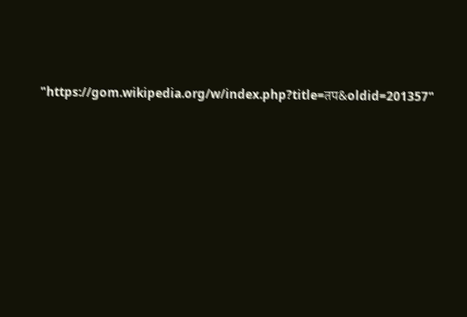"https://gom.wikipedia.org/w/index.php?title=तप&oldid=201357"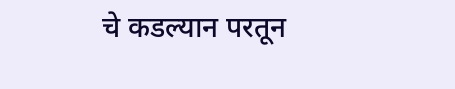चे कडल्यान परतून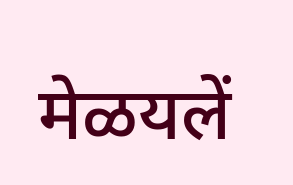मेळयलें